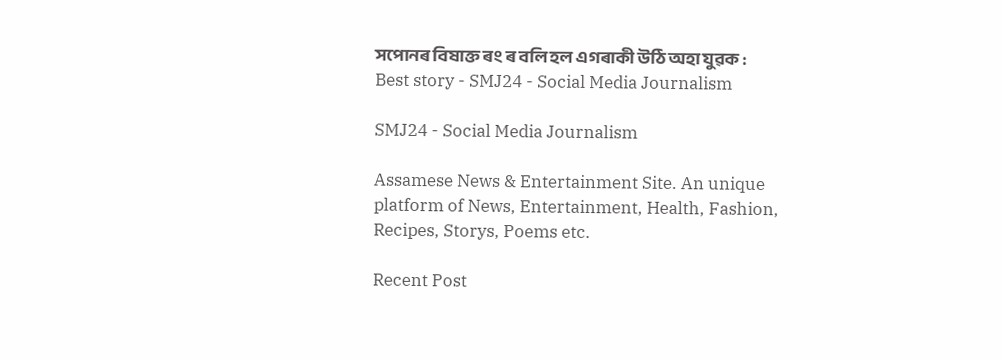সপোনৰ বিষাক্ত ৰং ৰ বলি হল এগৰাকী উঠি অহা যুৱক : Best story - SMJ24 - Social Media Journalism

SMJ24 - Social Media Journalism

Assamese News & Entertainment Site. An unique platform of News, Entertainment, Health, Fashion, Recipes, Storys, Poems etc.

Recent Post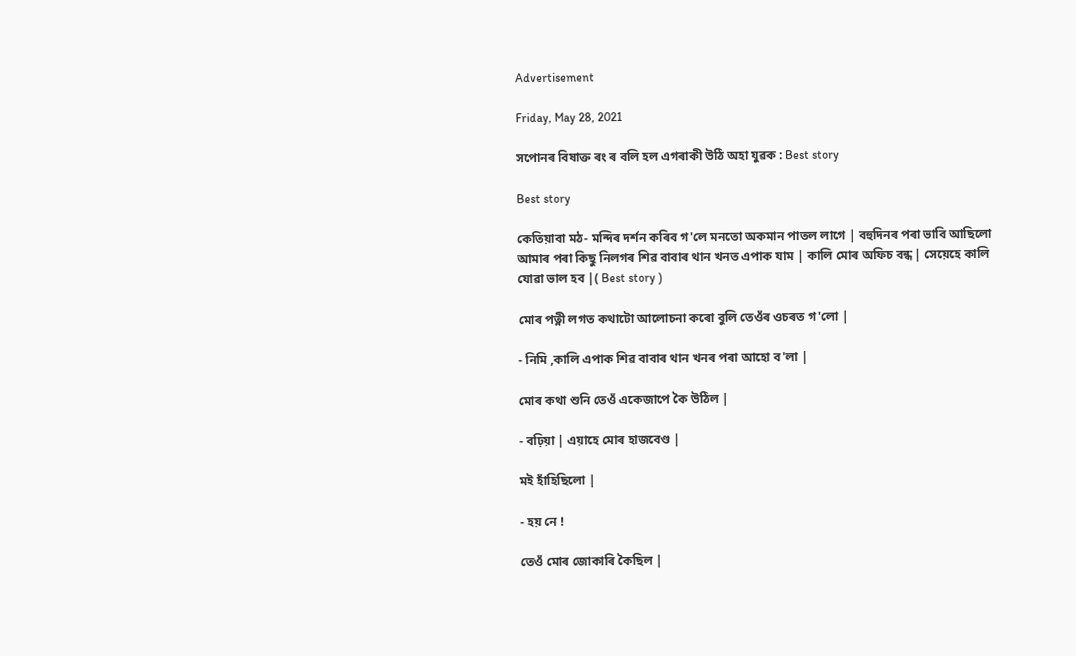Advertisement

Friday, May 28, 2021

সপোনৰ বিষাক্ত ৰং ৰ বলি হল এগৰাকী উঠি অহা যুৱক : Best story

Best story

কেতিয়াবা মঠ- মন্দিৰ দৰ্শন কৰিব গ'লে মনতো অকমান পাতল লাগে | বহুদিনৰ পৰা ভাবি আছিলো আমাৰ পৰা কিছু নিলগৰ শিৱ বাবাৰ থান খনত এপাক যাম | কালি মোৰ অফিচ বন্ধ | সেয়েহে কালি যোৱা ভাল হব |( Best story )

মোৰ পত্নী লগত কথাটো আলোচনা কৰো বুলি তেওঁৰ ওচৰত গ'লো |

- নিমি ,কালি এপাক শিৱ বাবাৰ থান খনৰ পৰা আহো ব'লা |

মোৰ কথা শুনি তেওঁ একেজাপে কৈ উঠিল |

- বঢ়িয়া | এয়াহে মোৰ হাজবেণ্ড |

মই হাঁহিছিলো |

- হয় নে !

তেওঁ মোৰ জোকাৰি কৈছিল |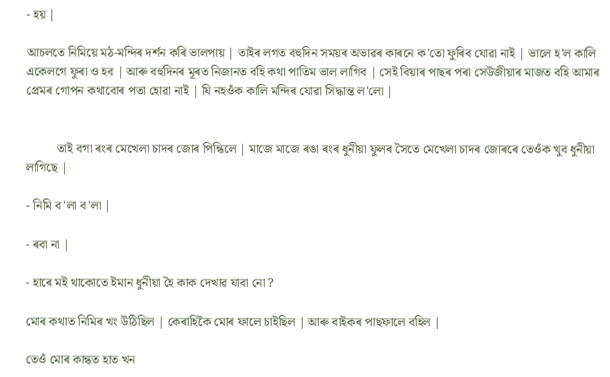- হয় |

আচলতে নিমিয়ে মঠ-মন্দিৰ দৰ্শন কৰি ভালপায় | তাইৰ লগত বহুদিন সময়ৰ অভাৱৰ কাৰনে ক'তো ফুৰিব যোৱা নাই | ভালে হ'ল কালি একেলগে ফুৰা ও হব | আৰু বহুদিনৰ মূৰত নিজানত বহি কথা পাতিম ভাল লাগিব | সেই বিয়াৰ পাছৰ পৰা সেউজীয়াৰ মাজত বহি আমাৰ প্রেমৰ গোপন কথাবোৰ পতা হোৱা নাই | যি নহওঁক কালি মন্দিৰ যোৱা সিদ্ধান্ত ল'লো |


          তাই বগা ৰংৰ মেখেলা চাদৰ জোৰ পিন্ধিলে | মাজে মাজে ৰঙা ৰংৰ ধুনীয়া ফুলৰ সৈতে মেখেলা চাদৰ জোৰৰে তেওঁক খুব ধুনীয়া লাগিছে |

- নিমি ব'লা ব'লা |

- ৰবা না |

- হাৰে মই থাকোতে ইমান ধুনীয়া হৈ কাক দেখাৱ যাবা নো ?

মোৰ কথাত নিমিৰ খং উঠিছিল | কেৰাহিকৈ মোৰ ফালে চাইছিল | আৰু বাইকৰ পাছফালে বহিল |

তেওঁ মোৰ কান্ধত হাত খন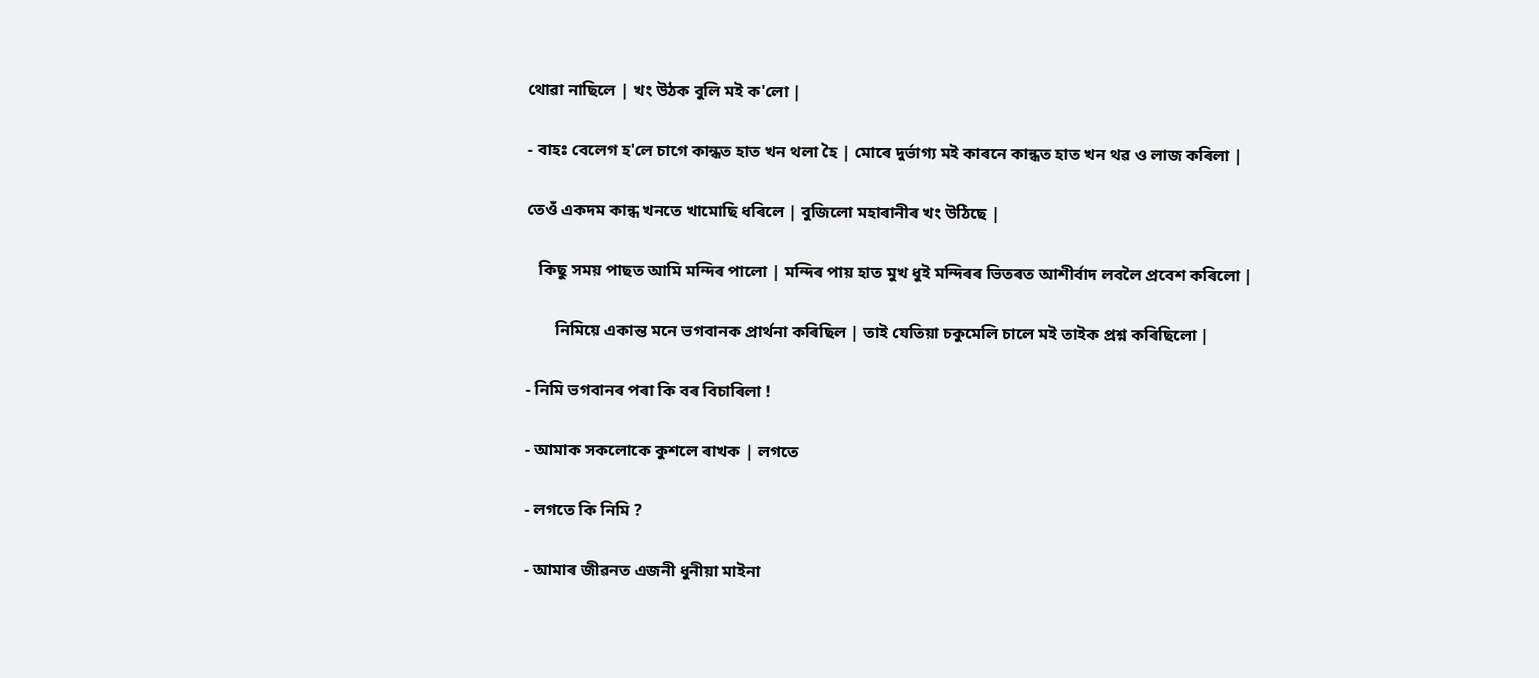থোৱা নাছিলে | খং উঠক বুলি মই ক'লো |

- বাহঃ বেলেগ হ'লে চাগে কান্ধত হাত খন থলা হৈ | মোৰে দুৰ্ভাগ্য মই কাৰনে কান্ধত হাত খন থৱ ও লাজ কৰিলা |

তেওঁ একদম কান্ধ খনতে খামোছি ধৰিলে | বুজিলো মহাৰানীৰ খং উঠিছে |

   কিছু সময় পাছত আমি মন্দিৰ পালো | মন্দিৰ পায় হাত মুখ ধুই মন্দিৰৰ ভিতৰত আশীৰ্বাদ লবলৈ প্রবেশ কৰিলো |

       নিমিয়ে একান্ত মনে ভগবানক প্রাৰ্থনা কৰিছিল | তাই যেতিয়া চকুমেলি চালে মই তাইক প্রশ্ন কৰিছিলো |

- নিমি ভগবানৰ পৰা কি বৰ বিচাৰিলা !

- আমাক সকলোকে কুশলে ৰাখক | লগতে

- লগতে কি নিমি ?

- আমাৰ জীৱনত এজনী ধুনীয়া মাইনা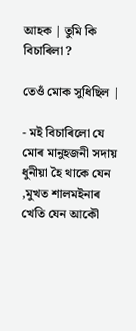আহক | তুমি কি বিচাৰিলা ?

তেওঁ মোক সুধিছিল |

- মই বিচাৰিলো যে মোৰ মানুহজনী সদায় ধুনীয়া হৈ থাকে যেন ,মুখত শালমইনাৰ খেতি যেন আকৌ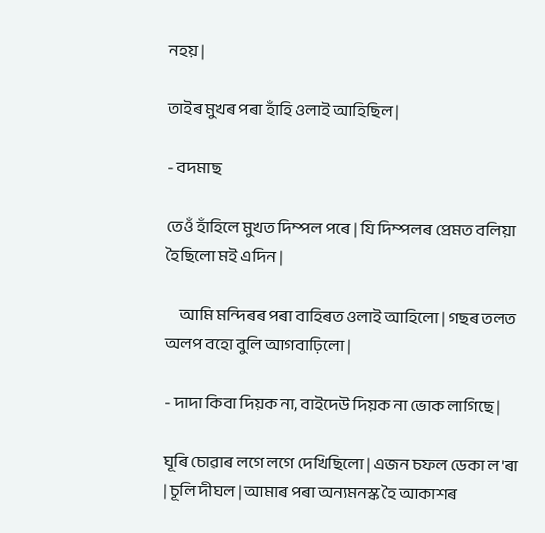নহয় |

তাইৰ মুখৰ পৰা হাঁহি ওলাই আহিছিল |

- বদমাছ

তেওঁ হাঁহিলে মুখত দিম্পল পৰে | যি দিম্পলৰ প্রেমত বলিয়া হৈছিলো মই এদিন |

     আমি মন্দিৰৰ পৰা বাহিৰত ওলাই আহিলো | গছৰ তলত অলপ বহো বুলি আগবাঢ়িলো |

- দাদা কিবা দিয়ক না, বাইদেউ দিয়ক না ভোক লাগিছে |

ঘূৰি চোৱাৰ লগে লগে দেখিছিলো | এজন চফল ডেকা ল'ৰা | চূলি দীঘল | আমাৰ পৰা অন্যমনস্ক হৈ আকাশৰ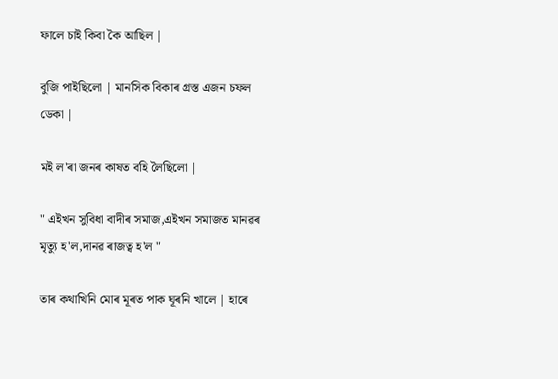ফালে চাই কিবা কৈ আছিল |

বুজি পাইছিলো | মানসিক বিকাৰ গ্রস্ত এজন চফল ডেকা |

মই ল'ৰা জনৰ কাষত বহি লৈছিলো |

" এইখন সুবিধা বাদীৰ সমাজ,এইখন সমাজত মানৱৰ মৃত্যু হ'ল,দানৱ ৰাজত্ব হ'ল "

তাৰ কথাখিনি মোৰ মূৰত পাক ঘূৰনি খালে | হাৰে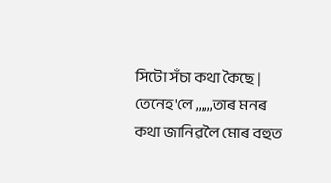সিটো সঁচা কথা কৈছে | তেনেহ'লে ,,,,,,তাৰ মনৰ কথা জানিৱলৈ মোৰ বহুত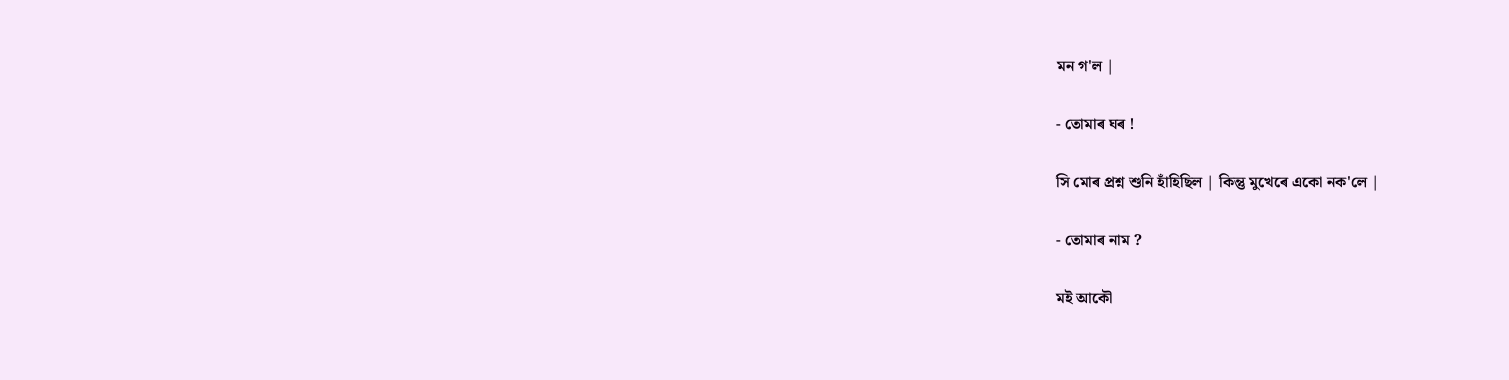মন গ'ল |

- তোমাৰ ঘৰ !

সি মোৰ প্রশ্ন শুনি হাঁহিছিল | কিন্তু মুখেৰে একো নক'লে |

- তোমাৰ নাম ?

মই আকৌ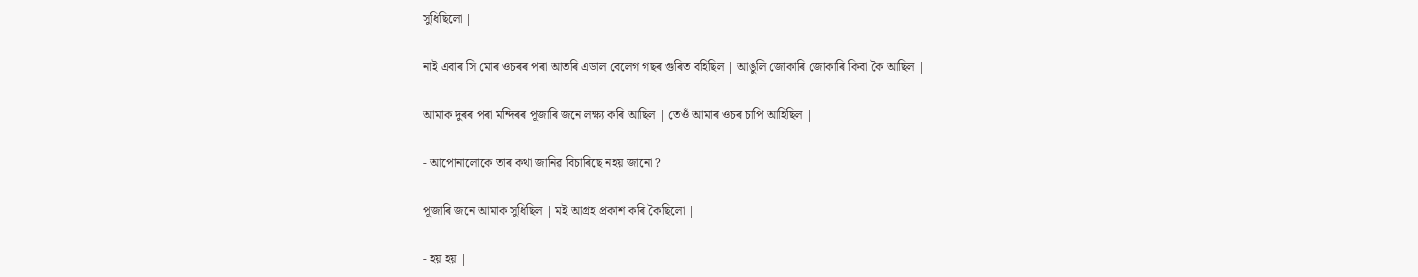সুধিছিলো |

নাই এবাৰ সি মোৰ ওচৰৰ পৰা আতৰি এডাল বেলেগ গছৰ গুৰিত বহিছিল | আঙুলি জোকাৰি জোকাৰি কিবা কৈ আছিল |

আমাক দুৰৰ পৰা মন্দিৰৰ পূজাৰি জনে লক্ষ্য কৰি আছিল | তেওঁ আমাৰ ওচৰ চাপি আহিছিল |

- আপোনালোকে তাৰ কথা জানিৱ বিচাৰিছে নহয় জানো ?

পূজাৰি জনে আমাক সুধিছিল | মই আগ্রহ প্রকাশ কৰি কৈছিলো |

- হয় হয় |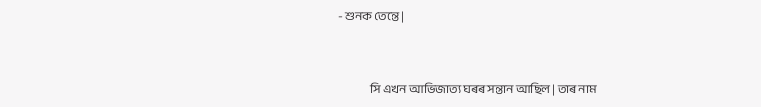- শুনক তেন্তে |


               সি এখন আভিজাত্য ঘৰৰ সন্তান আছিল | তাৰ নাম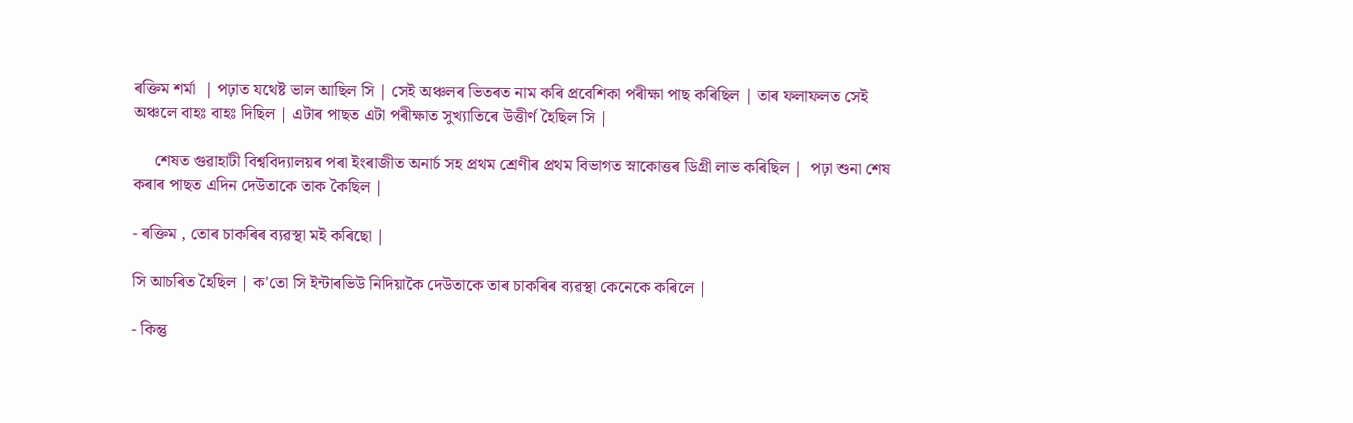ৰক্তিম শৰ্মা  | পঢ়াত যথেষ্ট ভাল আছিল সি | সেই অঞ্চলৰ ভিতৰত নাম কৰি প্রবেশিকা পৰীক্ষা পাছ কৰিছিল | তাৰ ফলাফলত সেই অঞ্চলে বাহঃ বাহঃ দিছিল | এটাৰ পাছত এটা পৰীক্ষাত সুখ্যাতিৰে উত্তীৰ্ণ হৈছিল সি |

     শেষত গুৱাহাটী বিশ্ববিদ্যালয়ৰ পৰা ইংৰাজীত অনাৰ্চ সহ প্রথম শ্রেণীৰ প্রথম বিভাগত স্নাকোত্তৰ ডিগ্রী লাভ কৰিছিল |  পঢ়া শুনা শেষ কৰাৰ পাছত এদিন দেউতাকে তাক কৈছিল |

- ৰক্তিম , তোৰ চাকৰিৰ ব্যৱস্থা মই কৰিছো |

সি আচৰিত হৈছিল | ক'তো সি ইন্টাৰভিউ নিদিয়াকৈ দেউতাকে তাৰ চাকৰিৰ ব্যৱস্থা কেনেকে কৰিলে |

- কিন্তু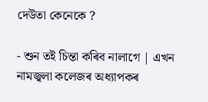দেউতা কেনেকে ?

- শুন তই চিন্তা কৰিব নালাগে | এখন নামজ্বলা কলেজৰ অধ্যাপকৰ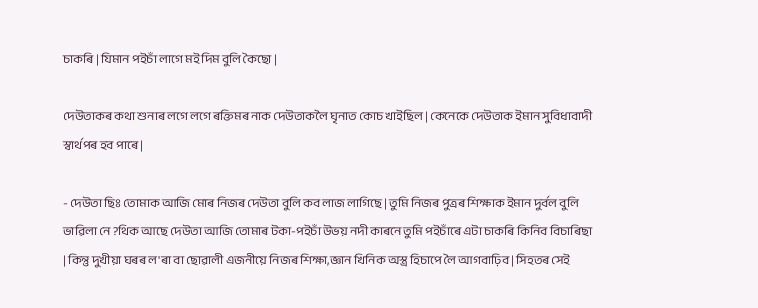চাকৰি | যিমান পইচাঁ লাগে মই দিম বুলি কৈছো |

দেউতাকৰ কথা শুনাৰ লগে লগে ৰক্তিমৰ নাক দেউতাকলৈ ঘৃনাত কোচ খাইছিল | কেনেকে দেউতাক ইমান সুবিধাবাদী স্বাৰ্থপৰ হব পাৰে |

- দেউতা ছিঃ তোমাক আজি মোৰ নিজৰ দেউতা বুলি কব লাজ লাগিছে | তুমি নিজৰ পুত্রৰ শিক্ষাক ইমান দুৰ্বল বুলি ভাৱিলা নে ?থিক আছে দেউতা আজি তোমাৰ টকা-পইচাঁ উভয় নদী কাৰনে তুমি পইচাঁৰে এটা চাকৰি কিনিব বিচাৰিছা | কিন্তু দুখীয়া ঘৰৰ ল'ৰা বা ছোৱালী এজনীয়ে নিজৰ শিক্ষা,জ্ঞান খিনিক অস্ত্ৰ হিচাপে লৈ আগবাঢ়িব | সিহতৰ সেই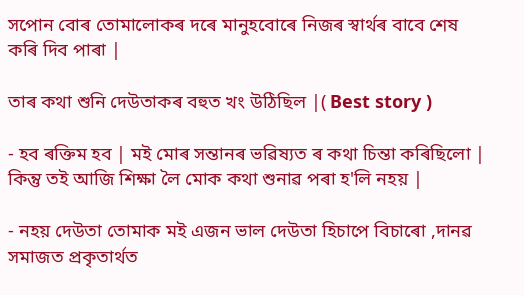সপোন বোৰ তোমালোকৰ দৰে মানুহবোৰে নিজৰ স্বাৰ্থৰ বাবে শেষ কৰি দিব পাৰা |

তাৰ কথা শুনি দেউতাকৰ বহুত খং উঠিছিল |( Best story )

- হব ৰক্তিম হব | মই মোৰ সন্তানৰ ভৱিষ্যত ৰ কথা চিন্তা কৰিছিলো | কিন্তু তই আজি শিক্ষা লৈ মোক কথা শুনাৱ পৰা হ'লি নহয় |

- নহয় দেউতা তোমাক মই এজন ভাল দেউতা হিচাপে বিচাৰো ,দানৱ সমাজত প্রকৃতাৰ্থত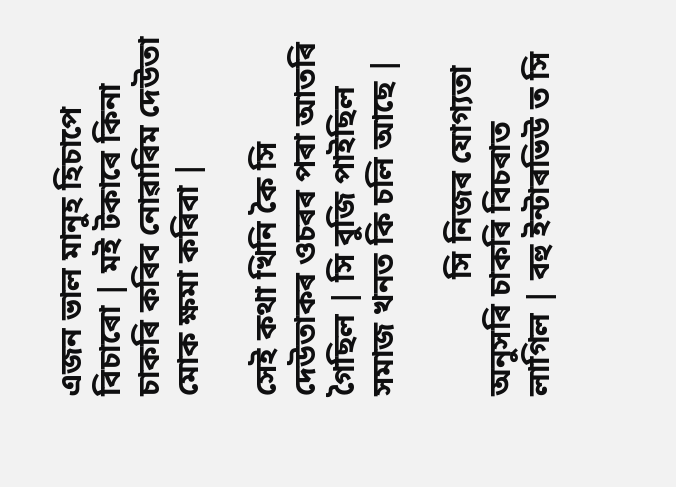এজন ভাল মানুহ হিচাপে বিচাৰো | মই টকাৰে কিনা চাকৰি কৰিব নোৱাৰিম দেউতা মোক ক্ষমা কৰিবা |

সেই কথা খিনি কৈ সি দেউতাকৰ ওচৰৰ পৰা আতৰি গৈছিল | সি বুজি পাইছিল সমাজ খনত কি চলি আছে |

               সি নিজৰ যোগ্যতা অনুসৰি চাকৰি বিচৰাত লাগিল | বহু ইন্টাৰভিউ ত সি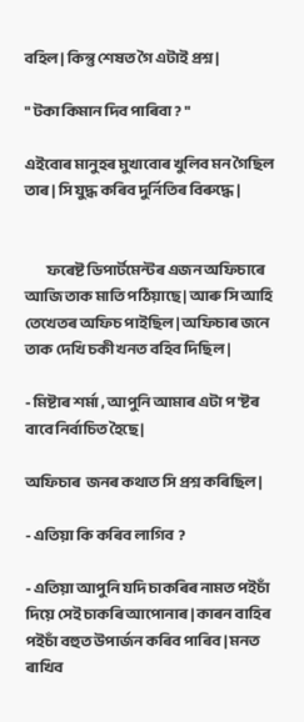বহিল | কিন্তু শেষত গৈ এটাই প্রশ্ন |

" টকা কিমান দিব পাৰিবা ? "

এইবোৰ মানুহৰ মুখাবোৰ খুলিব মন গৈছিল তাৰ | সি যুদ্ধ কৰিব দুৰ্নিতিৰ বিৰুদ্ধে |


         ফৰেষ্ট ডিপাৰ্টমেন্টৰ এজন অফিচাৰে আজি তাক মাতি পঠিয়াছে | আৰু সি আহি তেখেতৰ অফিচ পাইছিল | অফিচাৰ জনে তাক দেখি চকী খনত বহিব দিছিল |

- মিষ্টাৰ শৰ্মা , আপুনি আমাৰ এটা প'ষ্টৰ বাবে নিৰ্বাচিত হৈছে |

অফিচাৰ  জনৰ কথাত সি প্রশ্ন কৰিছিল |

- এতিয়া কি কৰিব লাগিব  ?

- এতিয়া আপুনি যদি চাকৰিৰ নামত পইচাঁ দিয়ে সেই চাকৰি আপোনাৰ | কাৰন বাহিৰ পইচাঁ বহুত উপাৰ্জন কৰিব পাৰিব | মনত ৰাখিব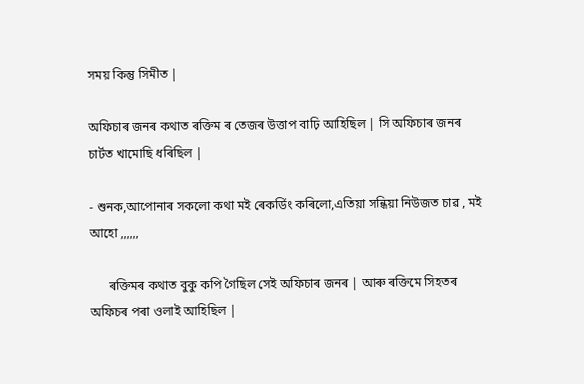সময় কিন্তু সিমীত |

অফিচাৰ জনৰ কথাত ৰক্তিম ৰ তেজৰ উত্তাপ বাঢ়ি আহিছিল | সি অফিচাৰ জনৰ চাৰ্টত খামোছি ধৰিছিল |

- শুনক,আপোনাৰ সকলো কথা মই ৰেকৰ্ডিং কৰিলো,এতিয়া সন্ধিয়া নিউজত চাৱ , মই আহো ,,,,,,

      ৰক্তিমৰ কথাত বুকু কপি গৈছিল সেই অফিচাৰ জনৰ | আৰু ৰক্তিমে সিহতৰ অফিচৰ পৰা ওলাই আহিছিল |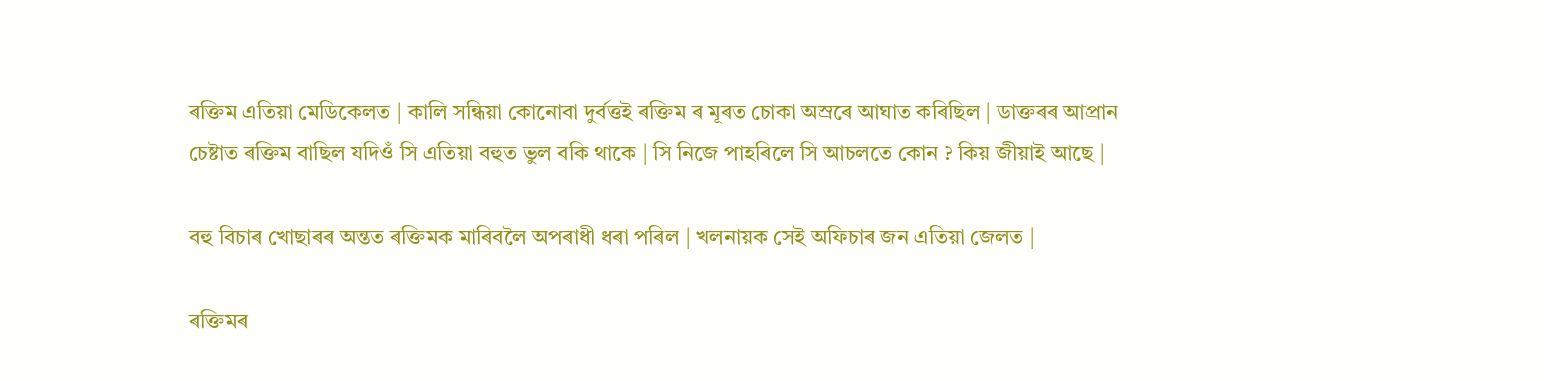ৰক্তিম এতিয়া মেডিকেলত | কালি সন্ধিয়া কোনোবা দুৰ্বত্তই ৰক্তিম ৰ মূৰত চোকা অস্রৰে আঘাত কৰিছিল | ডাক্তৰৰ আপ্রান চেষ্টাত ৰক্তিম বাছিল যদিওঁ সি এতিয়া বহুত ভুল বকি থাকে | সি নিজে পাহৰিলে সি আচলতে কোন ? কিয় জীয়াই আছে |

বহু বিচাৰ খোছাৰৰ অন্তত ৰক্তিমক মাৰিবলৈ অপৰাধী ধৰা পৰিল | খলনায়ক সেই অফিচাৰ জন এতিয়া জেলত |

ৰক্তিমৰ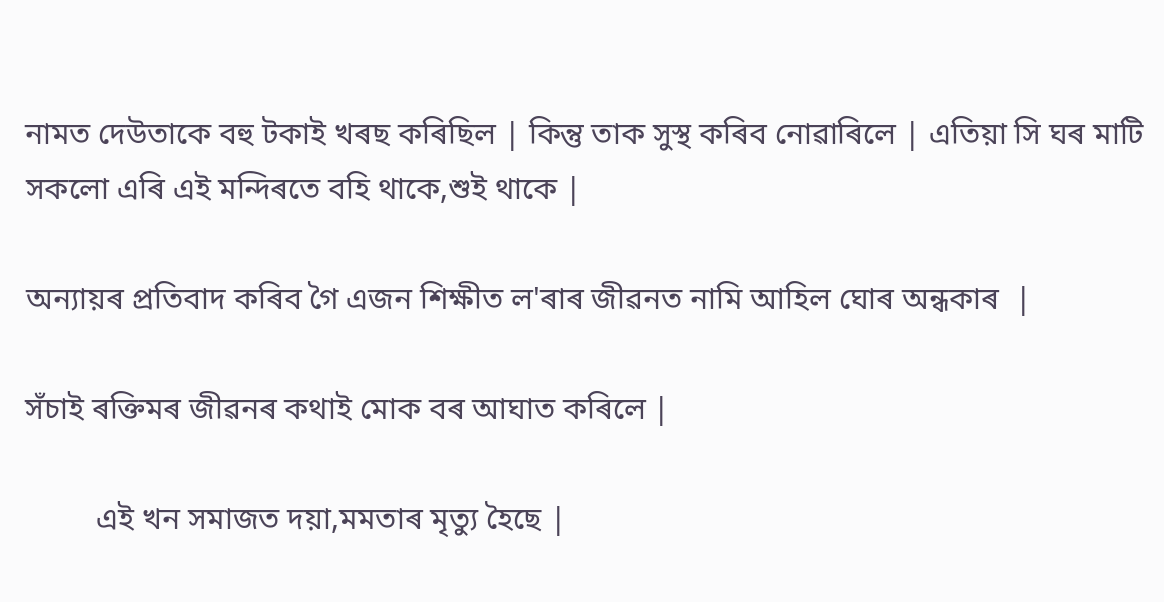নামত দেউতাকে বহু টকাই খৰছ কৰিছিল | কিন্তু তাক সুস্থ কৰিব নোৱাৰিলে | এতিয়া সি ঘৰ মাটি সকলো এৰি এই মন্দিৰতে বহি থাকে,শুই থাকে |

অন্যায়ৰ প্রতিবাদ কৰিব গৈ এজন শিক্ষীত ল'ৰাৰ জীৱনত নামি আহিল ঘোৰ অন্ধকাৰ  |

সঁচাই ৰক্তিমৰ জীৱনৰ কথাই মোক বৰ আঘাত কৰিলে |

         এই খন সমাজত দয়া,মমতাৰ মৃত্যু হৈছে |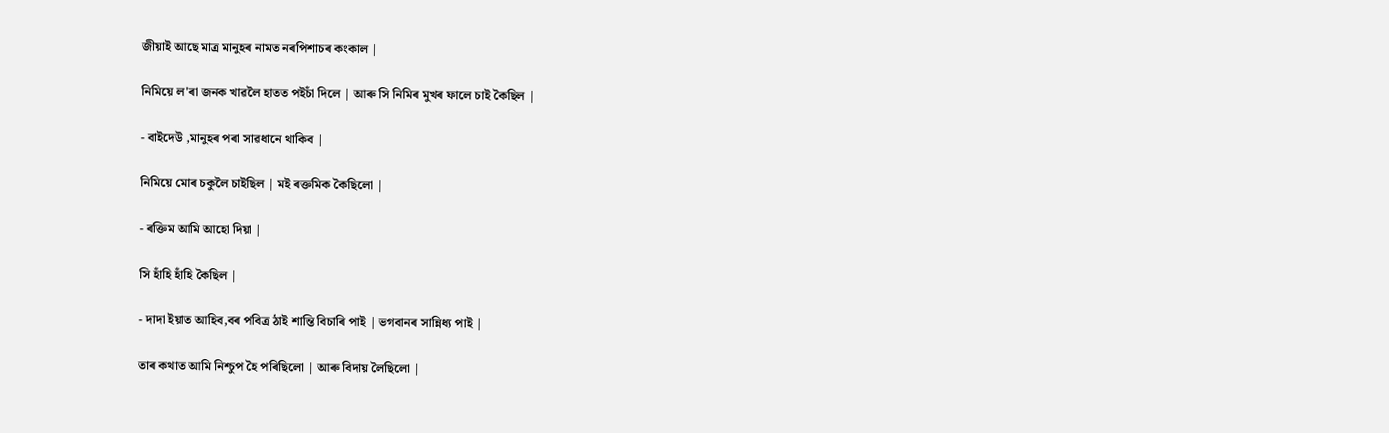জীয়াই আছে মাত্র মানুহৰ নামত নৰপিশাচৰ কংকাল |

নিমিয়ে ল'ৰা জনক খাৱলৈ হাতত পইচাঁ দিলে | আৰু সি নিমিৰ মুখৰ ফালে চাই কৈছিল |

- বাইদেউ ,মানুহৰ পৰা সাৱধানে থাকিব |

নিমিয়ে মোৰ চকুলৈ চাইছিল | মই ৰক্তমিক কৈছিলো |

- ৰক্তিম আমি আহো দিয়া |

সি হাঁহি হাঁহি কৈছিল |

- দাদা ইয়াত আহিব,বৰ পবিত্র ঠাই শান্তি বিচাৰি পাই | ভগবানৰ সান্নিধ্য পাই |

তাৰ কথাত আমি নিশ্চুপ হৈ পৰিছিলো | আৰু বিদায় লৈছিলো |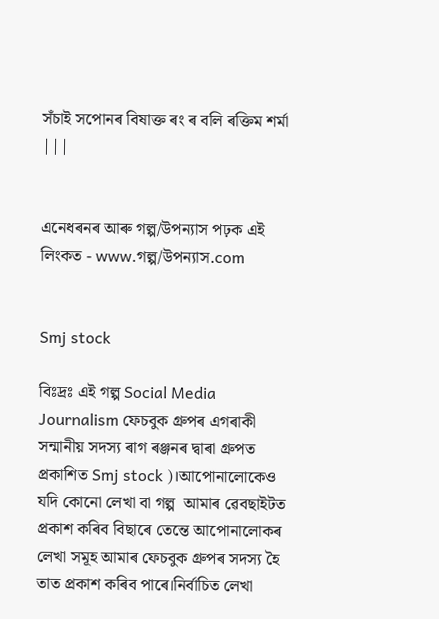সঁচাই সপোনৰ বিষাক্ত ৰং ৰ বলি ৰক্তিম শৰ্মা |||


এনেধৰনৰ আৰু গল্প/উপন্যাস পঢ়ক এই লিংকত - www.গল্প/উপন্যাস.com


Smj stock

বিঃদ্ৰঃ এই গল্প Social Media Journalism ফেচবুক গ্ৰুপৰ এগৰাকী সন্মানীয় সদস্য ৰাগ ৰঞ্জনৰ দ্বাৰা গ্ৰুপত প্ৰকাশিত Smj stock )।আপোনালোকেও যদি কোনো লেখা বা গল্প  আমাৰ ৱেবছাইটত প্ৰকাশ কৰিব বিছাৰে তেন্তে আপোনালোকৰ লেখা সমূহ আমাৰ ফেচবুক গ্ৰুপৰ সদস্য হৈ তাত প্ৰকাশ কৰিব পাৰে।নিৰ্বাচিত লেখা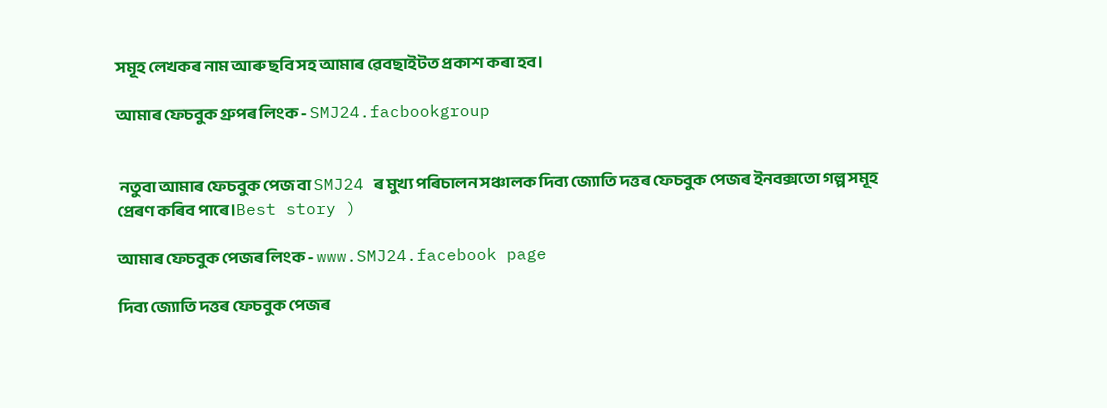সমূহ লেখকৰ নাম আৰু ছবি সহ আমাৰ ৱেবছাইটত প্ৰকাশ কৰা হব।

আমাৰ ফেচবুক গ্ৰুপৰ লিংক - SMJ24.facbookgroup


 নতুবা আমাৰ ফেচবুক পেজ বা SMJ24 ৰ মুখ্য পৰিচালন সঞ্চালক দিব্য জ্যোতি দত্তৰ ফেচবুক পেজৰ ইনবক্সতো গল্প সমূহ প্ৰেৰণ কৰিব পাৰে।Best story )

আমাৰ ফেচবুক পেজৰ লিংক - www.SMJ24.facebook page

দিব্য জ্যোতি দত্তৰ ফেচবুক পেজৰ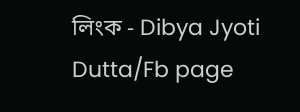লিংক - Dibya Jyoti Dutta/Fb page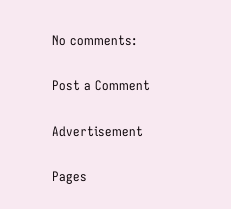No comments:

Post a Comment

Advertisement

Pages